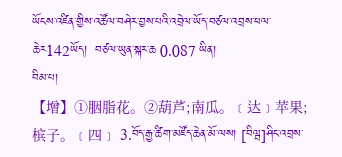ཡོངས་འཛིན་གྱིས་འཚོལ་བཤེར་བྱས་པའི་འབྲེལ་ཡོད་བཙལ་འབྲས་ཕལ་ཆེར142ཡོད།  བཙལ་ཡུན་སྐར་ཆ 0.087 ཡིན།
བིམ་པ།
【增】①胭脂花。②葫芦;南瓜。﹝达﹞苹果;槟子。﹝四﹞ 3.བོད་རྒྱ་ཚིག་མཛོད་ཆེན་མོ་ལས། [བིལྦ]ཤིང་འབྲས་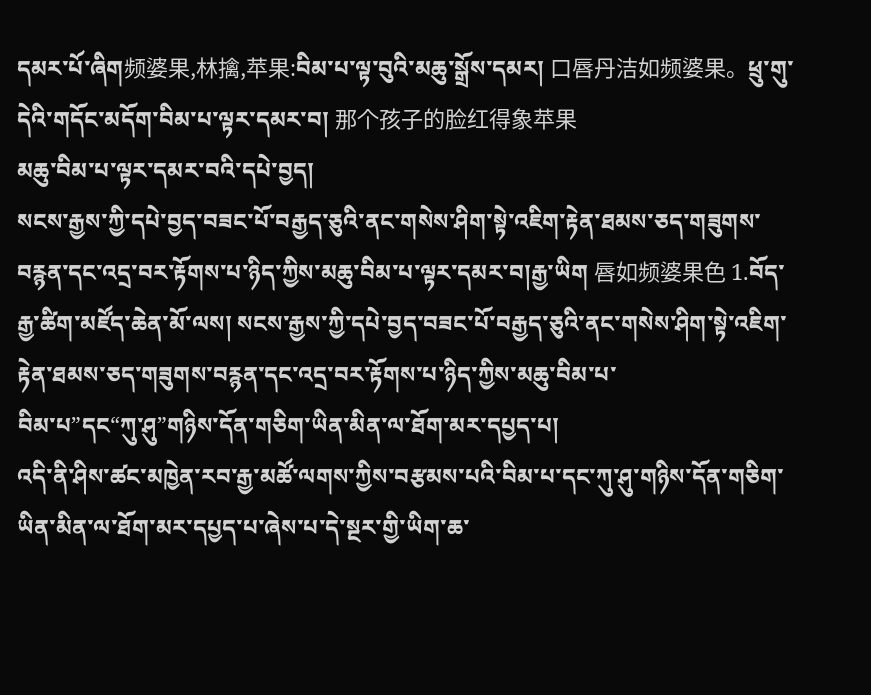དམར་པོ་ཞིག频婆果,林擒,苹果:བིམ་པ་ལྟ་བུའི་མཆུ་སྒྲོས་དམར། 口唇丹洁如频婆果。ཕྲུ་གུ་དེའི་གདོང་མདོག་བིམ་པ་ལྟར་དམར་བ། 那个孩子的脸红得象苹果
མཆུ་བིམ་པ་ལྟར་དམར་བའི་དཔེ་བྱད།
སངས་རྒྱས་ཀྱི་དཔེ་བྱད་བཟང་པོ་བརྒྱད་ཅུའི་ནང་གསེས་ཤིག་སྟེ་འཇིག་རྟེན་ཐམས་ཅད་གཟུགས་བརྙན་དང་འདྲ་བར་རྟོགས་པ་ཉིད་ཀྱིས་མཆུ་བིམ་པ་ལྟར་དམར་བ།རྒྱ་ཡིག 唇如频婆果色 1.བོད་རྒྱ་ཚིག་མཛོད་ཆེན་མོ་ལས། སངས་རྒྱས་ཀྱི་དཔེ་བྱད་བཟང་པོ་བརྒྱད་ཅུའི་ནང་གསེས་ཤིག་སྟེ་འཇིག་རྟེན་ཐམས་ཅད་གཟུགས་བརྙན་དང་འདྲ་བར་རྟོགས་པ་ཉིད་ཀྱིས་མཆུ་བིམ་པ་
བིམ་པ”དང“ཀུ་ཤུ”གཉིས་དོན་གཅིག་ཡིན་མིན་ལ་ཐོག་མར་དཔྱད་པ།
འདི་ནི་ཤིས་ཚང་མཁྱེན་རབ་རྒྱ་མཚོ་ལགས་ཀྱིས་བརྩམས་པའི་བིམ་པ་དང་ཀུ་ཤུ་གཉིས་དོན་གཅིག་ཡིན་མིན་ལ་ཐོག་མར་དཔྱད་པ་ཞེས་པ་དེ་སྔར་གྱི་ཡིག་ཆ་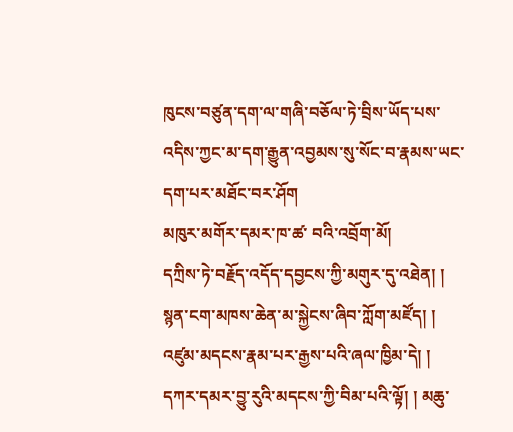ཁུངས་བཙུན་དག་ལ་གཞི་བཅོལ་ཏེ་བྲིས་ཡོད་པས་འདིས་ཀྱང་མ་དག་རྒྱུན་འབྱམས་སུ་སོང་བ་རྣམས་ཡང་དག་པར་མཐོང་བར་ཤོག
མཁུར་མགོར་དམར་ཁ་ཚ་ བའི་འབྲོག་མོ།
དཀྲིས་ཏེ་བརྗོད་འདོད་དབྱངས་ཀྱི་མགུར་དུ་འཐེན། ། སྙན་ངག་མཁས་ཆེན་མ་སྐྱེངས་ཞིབ་ཀློག་མཛོད། ། འཛུམ་མདངས་རྣམ་པར་རྒྱས་པའི་ཞལ་ཁྱིམ་དེ། ། དཀར་དམར་བྱུ་རུའི་མདངས་ཀྱི་བིམ་པའི་ལྟོ། ། མཆུ་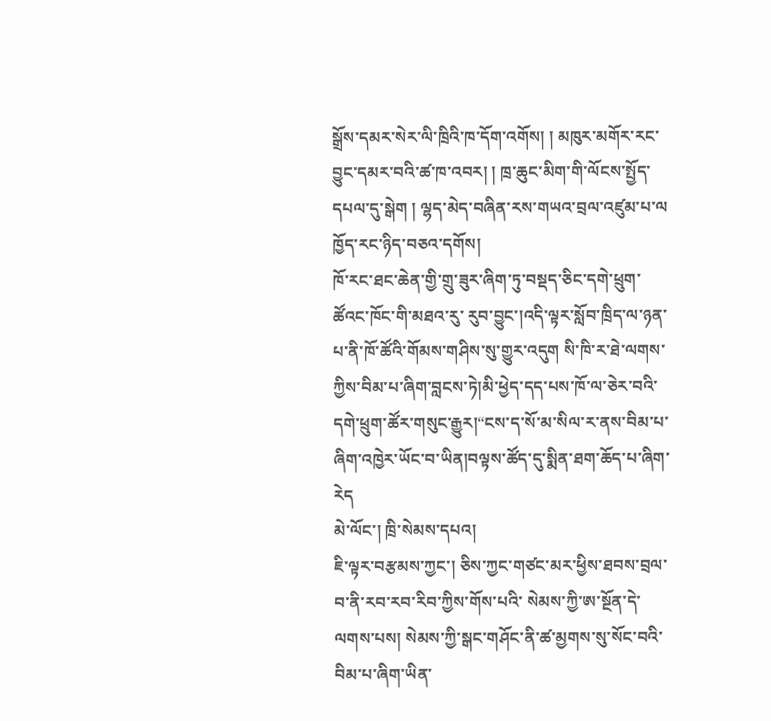སྒྲོས་དམར་སེར་ལི་ཁྲིའི་ཁ་དོག་འགོས། ། མཁུར་མགོར་རང་བྱུང་དམར་བའི་ཚ་ཁ་འབར། ། ཁྲ་ཆུང་མིག་གི་ལོངས་སྤྱོད་དཔལ་དུ་སྒེག ། ལྷད་མེད་བཞིན་རས་གཡའ་བྲལ་འཛུམ་པ་ལ
ཁྱོད་རང་ཉིད་བཅའ་དགོས།
ཁོ་རང་ཐང་ཆེན་གྱི་གྲུ་ཟུར་ཞིག་ཏུ་བསྡད་ཅིང་དགེ་ཕྲུག་ཚོའང་ཁོང་གི་མཐའ་རུ་ རུབ་བྱུང་།འདི་ལྟར་སློབ་ཁྲིད་ལ་ཉན་པ་ནི་ཁོ་ཚོའི་གོམས་གཤིས་སུ་གྱུར་འདུག སི་ཁི་ར་ཐེ་ལགས་ཀྱིས་བིམ་པ་ཞིག་བླངས་ཏེ།མི་ཕྱེད་དད་པས་ཁོ་ལ་ཅེར་བའི་དགེ་ཕྲུག་ཚོར་གསུང་རྒྱུར།“ངས་ད་སོ་མ་སིལ་ར་ནས་བིམ་པ་ཞིག་འཁྱེར་ཡོང་བ་ཡིན།བལྟས་ཚོད་དུ་སྨིན་ཐག་ཆོད་པ་ཞིག་རེད
མེ་ལོང་། ཁྲི་སེམས་དཔའ།
ཇི་ལྟར་བརྩམས་ཀྱང་། ཅིས་ཀྱང་གཙང་མར་ཕྱིས་ཐབས་བྲལ་བ་ནི་རབ་རབ་རིབ་ཀྱིས་གོས་པའི་ སེམས་ཀྱི་ཨ་སྔོན་དེ་ལགས་པས། སེམས་ཀྱི་སྒང་གཤོང་ནི་ཚ་མྱགས་སུ་སོང་བའི་བིམ་པ་ཞིག་ཡིན་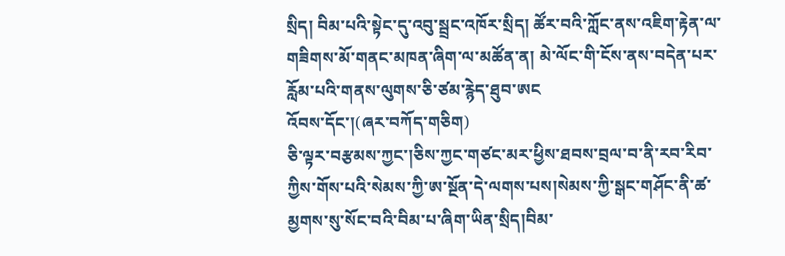སྲིད། བིམ་པའི་སྟེང་དུ་འབུ་སྦྲང་འཁོར་སྲིད། ཚོར་བའི་ཀློང་ནས་འཇིག་རྟེན་ལ་གཟིགས་མོ་གནང་མཁན་ཞིག་ལ་མཚོན་ན། མེ་ལོང་གི་ངོས་ནས་བདེན་པར་རློམ་པའི་གནས་ལུགས་ཅི་ཙམ་རྙེད་ཐུབ་ཨང
འོབས་དོང་།(ཞར་བཀོད་གཅིག)
ཅི་ལྟར་བརྩམས་ཀྱང་།ཅིས་ཀྱང་གཙང་མར་ཕྱིས་ཐབས་བྲལ་བ་ནི་རབ་རིབ་ཀྱིས་གོས་པའི་སེམས་ཀྱི་ཨ་སྔོན་དེ་ལགས་པས།སེམས་ཀྱི་སྒང་གཤོང་ནི་ཚ་མྱགས་སུ་སོང་བའི་བིམ་པ་ཞིག་ཡིན་སྲིད།བིམ་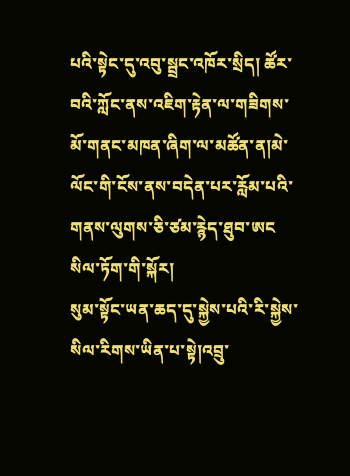པའི་སྟེང་དུ་འབུ་སྦྲང་འཁོར་སྲིད། ཚོར་བའི་ཀློང་ནས་འཇིག་རྟེན་ལ་གཟིགས་མོ་གནང་མཁན་ཞིག་ལ་མཚོན་ན།མེ་ལོང་གི་ངོས་ནས་བདེན་པར་རློམ་པའི་གནས་ལུགས་ཅི་ཙམ་རྙེད་ཐུབ་ཨང
སིལ་ཏོག་གི་སྐོར།
སུམ་སྟོང་ཡན་ཆད་དུ་སྐྱེས་པའི་རི་སྐྱེས་སིལ་རིགས་ཡིན་པ་སྟེ།འབྲུ་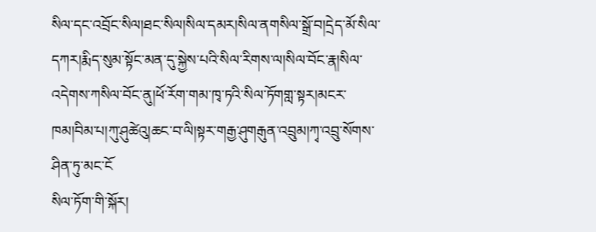སིལ་དང་འབྲོང་སིལ།ཐང་སིལ།སིལ་དམར།སིལ་ནགསིལ་སྒྲོ་བ།དྲེད་མོ་སིལ་དཀར།རྨིད་སུམ་སྟོང་མན་དུ་སྐྱེས་པའི་སིལ་རིགས་ལ།སིལ་བོང་རྣ།སིལ་འདེགས་ཀསིལ་བོང་ནུ།ཕོ་རོག་གམ་ཁྭ་ཏའི་སིལ་ཏོགགླ་སྟར།མངར་ཁམ།བིམ་པ།ཀུ་ཤུཚེའུ།ཆང་བ་ལི།སྟར་གརྒྱ་ཤུགརྒུན་འབྲུམ།ཀྭ་འབྲུ་སོགས་ཤིན་ཏུ་མང་ངོ
སིལ་ཏོག་གི་སྐོར།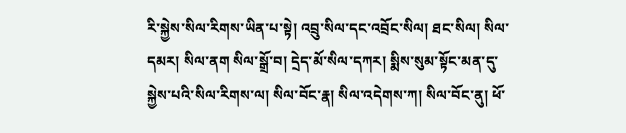རི་སྐྱེས་སིལ་རིགས་ཡིན་པ་སྟེ། འབྲུ་སིལ་དང་འབྲོང་སིལ། ཐང་སིལ། སིལ་དམར། སིལ་ནག སིལ་སྒྲོ་བ། དྲེད་མོ་སིལ་དཀར། སྨིས་སུམ་སྟོང་མན་དུ་སྐྱེས་པའི་སིལ་རིགས་ལ། སིལ་བོང་རྣ། སིལ་འདེགས་ཀ། སིལ་བོང་ནུ། ཕོ་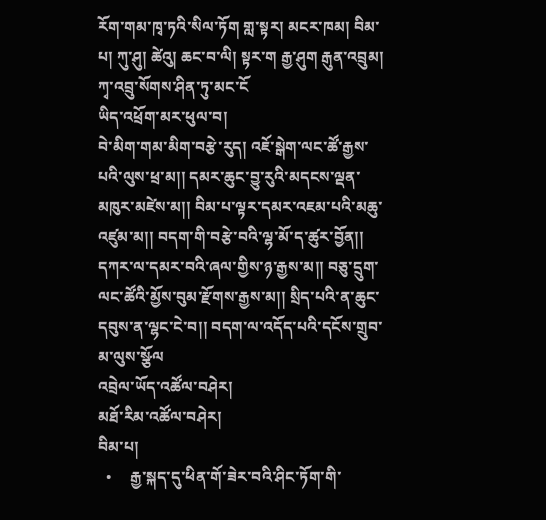རོག་གམ་ཁྭ་ཏའི་སིལ་ཏོག གླ་སྟར། མངར་ཁམ། བིམ་པ། ཀུ་ཤུ། ཚེའུ། ཆང་བ་ལི། སྟར་ག རྒྱ་ཤུག རྒུན་འབྲུམ། ཀྭ་འབྲུ་སོགས་ཤིན་ཏུ་མང་ངོ
ཡིད་འཕྲོག་མར་ཕུལ་བ།
བེ་མིག་གམ་མིག་བརྩེ་རུད། འཇོ་སྒེག་ལང་ཚོ་རྒྱས་པའི་ལུས་ཕྲ་མ།། དམར་ཆུང་བྱུ་རུའི་མདངས་ལྡན་མཁུར་མཛེས་མ།། བིམ་པ་ལྟར་དམར་འཇམ་པའི་མཆུ་འཛུམ་མ།། བདག་གི་བརྩེ་བའི་ལྷ་མོ་ད་ཚུར་བྱོན།། དཀར་ལ་དམར་བའི་ཞལ་གྱིས་ཉ་རྒྱས་མ།། བཅུ་དྲུག་ལང་ཚོའི་མྱོས་བུམ་རྫོགས་རྒྱས་མ།། སྲིད་པའི་ན་ཆུང་དབུས་ན་ལྷང་ངེ་བ།། བདག་ལ་འདོད་པའི་དངོས་གྲུབ་མ་ལུས་སྩོལ
འབྲེལ་ཡོད་འཚོལ་བཤེར།
མཐོ་རིམ་འཚོལ་བཤེར།
བིམ་པ།
  •     རྒྱ་སྐད་དུ་ཕིན་གོ་ཟེར་བའི་ཤིང་ཏོག་གི་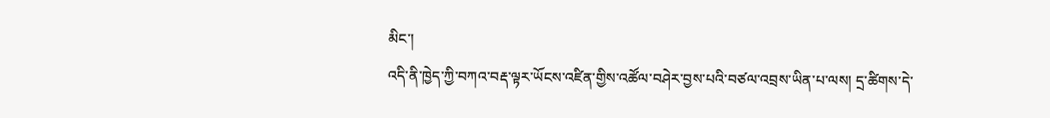མིང་།
འདི་ནི་ཁྱེད་ཀྱི་བཀའ་བརྡ་ལྟར་ཡོངས་འཛིན་གྱིས་འཚོལ་བཤེར་བྱས་པའི་བཙལ་འབྲས་ཡིན་པ་ལས། དྲ་ཚིགས་དེ་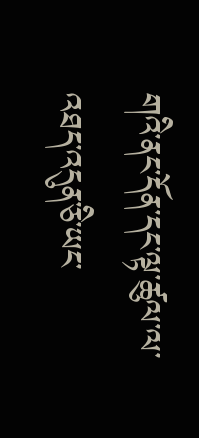གའི་ནང་དོན་དང་ལྟ་ཚུལ་ལ་འཐད་འདུན་ཅི་ཡང་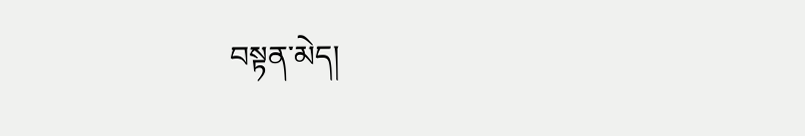བསྟན་མེད།